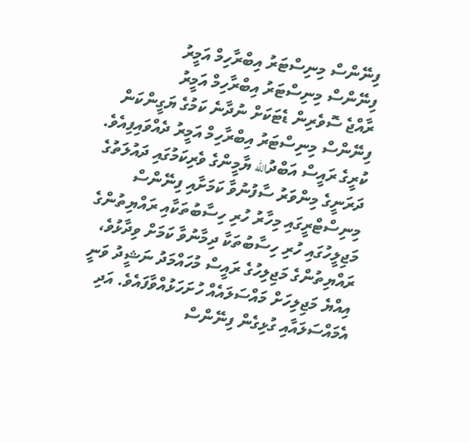ފިނޭންސް މިނިސްޓަރު އިބްރާހިމް އަމީރު
ފިނޭންސް މިނިސްޓަރު އިބްރާހިމް އަމީރު
ރާއްޖެ ސޮވެރިން ޑެޓަކަށް ނުދާނެ ކަމުގެ ޔަގީންކަން ފިނޭންސް މިނިސްޓަރު އިބްރާހިމް އަމީރު ދެއްވައިފިއެވެ.
ކުރީގެ ރައީސް އަބްދުالله ޔާމީންގެ ވެރިކަމުގައި ދައުލަތުގެ ދަރަނީގެ މިންވަރު ސާފުނުވާ ކަމަށާއި ފިނޭންސް މިނިސްޓްރީގައި މިހާރު ހުރި ހިސާބުތަކާއި ރައްޔިތުންގެ މަޖިލީހުގައި ހުރި ހިސާބުތަކާ ދިމާނުވާ ކަމަށް ވިދާޅުވެ، ރައްޔިތުންގެ މަޖިލިހުގެ ރައީސް މުހައްމަދު ނަޝީދު ވަނީ އިއްޔެ މަޖިލިހަށް މައްސަލައެއް ހުށަހަޅުއްވާފައެވެ. އަދި އެމައްސަލައާއި ގުޅިގެން ފިނޭންސް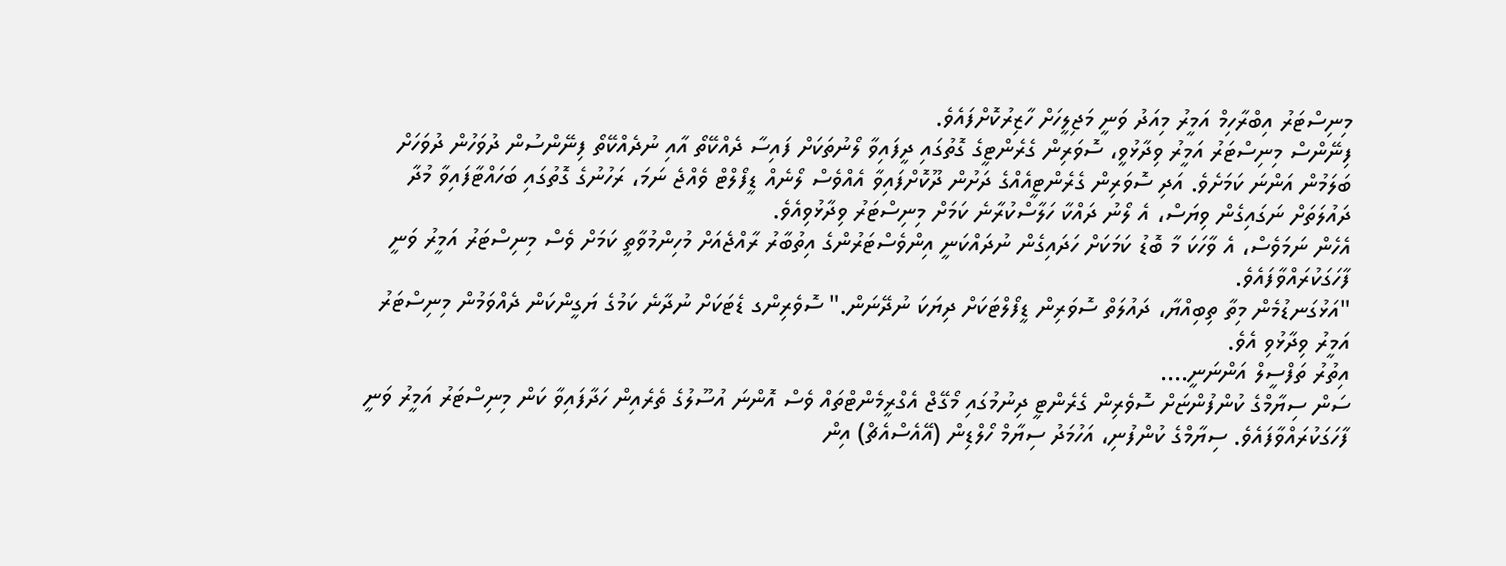މިނިސްޓަރު އިބްރާހިމް އަމީރު މިއަދު ވަނީ މަޖިލީހަށް ހާޒިރުކޮށްފައެވެ.
ފިނޭންސް މިނިސްޓަރު އަމީރު ވިދާޅުވީ، ސޮވަރިން ގެރެންޓީގެ ގޮތުގައި ދީފައިވާ ލޯނުތަކަށް ފައިސާ ދެއްކޭތޯ އާއި ނުދެއްކޭތޯ ފިނޭންސުން ދުވަހުން ދުވަހަށް ބަލަމުން އަންނަ ކަމަށެވެ. އަދި ސޮވަރިން ގެރެންޓީއެއްގެ ދަށުން ދޫކޮށްފައިވާ އެއްވެސް ލޯނެއް ޑީފޯލްޓް ވެއްޖެ ނަމަ، ރަހުނުގެ ގޮތުގައި ބަހައްޓާފައިވާ މުދާ ދައުލަތަށް ނަގައިގެން ވިޔަސް، އެ ލޯނު ދައްކާ ހަލާސްކުރާނެ ކަމަށް މިނިސްޓަރު ވިދާޅުވިއެވެ.
އެހެން ނަމަވެސް، އެ ވާހަކަ މާ ބޮޑު ކަމަކަށް ހަދައިގެން ނުދައްކަނީ އިންވެސްޓަރުންގެ އިތުބާރު ރާއްޖެއަށް މުހިންމުވާތީ ކަމަށް ވެސް މިނިސްޓަރު އަމީރު ވަނީ ފާހަގަކުރައްވާފައެވެ.
"އަޅުގަނޑުމެން މިތާ ތިބިއްޔާ، ދައުލަތް ސޮވަރިން ޑީފޯލްޓަކަށް ދިޔަކަ ނުދޭނަން." ސޮވެރިންގ ޑެޓަކަށް ނުދާނެ ކަމުގެ ޔަގީންކަން ދެއްވަމުން މިނިސްޓަރު އަމީރު ވިދާޅުވި އެވެ.
އިތުރު ތަފްސީލް އަންނަނީ....
ސަން ސިޔާމްގެ ކުންފުންޏަށް ސޮވެރިން ގެރެންޓީ ދިނުމުގައި މޯގޭޖް އެގްރީމެންޓްތައް ވެސް އޮންނަ އުސޫލުގެ ތެރެއިން ހަދާފައިވާ ކަން މިނިސްޓަރު އަމީރު ވަނީ ފާހަގަކުރައްވާފައެވެ. ސިޔާމްގެ ކުންފުނި، އަހުމަދު ސިޔާމް ހޯލްޑިން (އޭއެސްއެޗް) އިން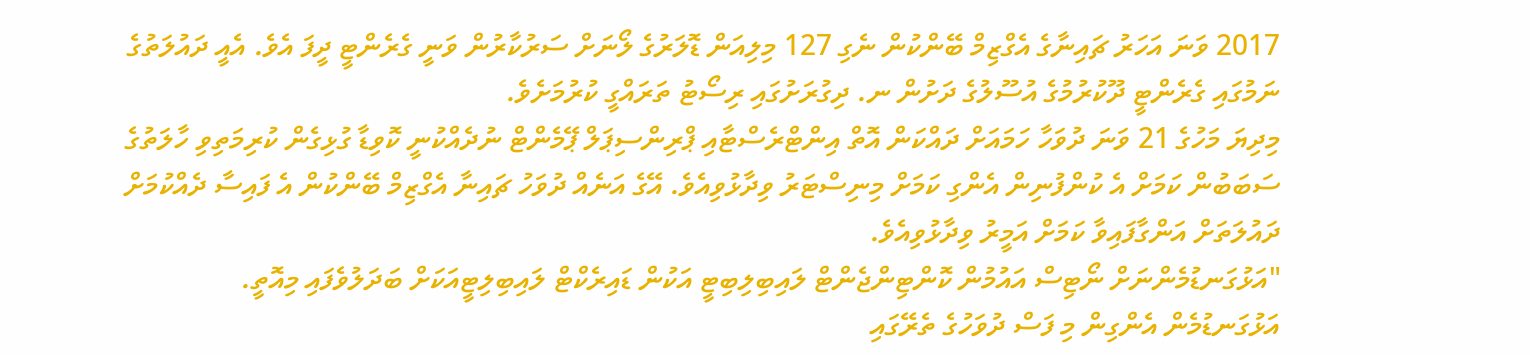2017 ވަނަ އަހަރު ޗައިނާގެ އެގްޒިމް ބޭންކުން ނެގި 127 މިލިއަން ޑޮލަރުގެ ލޯނަށް ސަރުކާރުން ވަނީ ގެރެންޓީ ދީފަ އެވެ. އެއީ ދައުލަތުގެ ނަމުގައި ގެރެންޓީ ދޫކުރުމުގެ އުސޫލުގެ ދަށުން ނ. ދިގުރަށުގައި ރިސޯޓު ތަރައްގީ ކުރުމަށެވެ.
މިދިޔަ މަހުގެ 21 ވަނަ ދުވަހާ ހަމައަށް ދައްކަން އޮތް އިންޓްރެސްޓާއި ޕްރިންސިޕަލް ޕޭމެންޓް ނުދެއްކުނީ ކޮވިޑާ ގުޅިގެން ކުރިމަތިވި ހާލަތުގެ ސަބަބުން ކަމަށް އެ ކުންފުނިން އެންގި ކަމަށް މިނިސްޓަރު ވިދާޅުވިއެވެ. އޭގެ އަނެއް ދުވަހު ޗައިނާ އެގްޒިމް ބޭންކުން އެ ފައިސާ ދެއްކުމަށް ދައުލަތަށް އަންގާފައިވާ ކަމަށް އަމީރު ވިދާޅުވިއެވެ.
"އަޅުގަނޑުމެންނަށް ނޯޓިސް އައުމުން ކޮންޓިންޖެންޓް ލައިބިލިބިޓީ އަކުން ޑައިރެކްޓް ލައިބިލިޓީއަކަށް ބަދަލުވެފައި މިއޮތީ. އަޅުގަނޑުމެން އެންގިން މި ފަސް ދުވަހުގެ ތެރޭގައި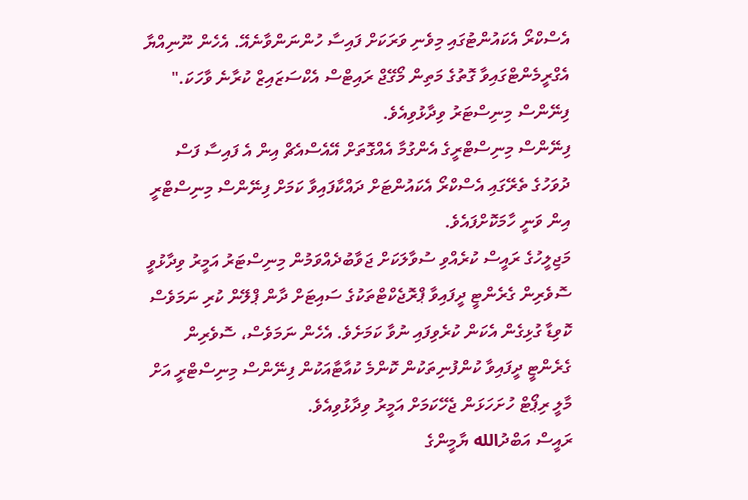އެސްކްރޯ އެކައުންޓުގައި މިވެނި ވަރަކަށް ފައިސާ ހުންނަންވާނެއޭ. އެހެން ނޫނިއްޔާ އެގްރީމެންޓްގައިވާ ގޮތުގެ މަތިން މޯގޭޖް ރައިޓްސް އެކްސަޒައިޒް ކުރާނެ ވާހަކަ." ފިނޭންސް މިނިސްޓަރު ވިދާޅުވިއެވެ.
ފިނޭންސް މިނިސްޓްރީގެ އެންގުމާ އެއްގޮތަށް އޭއެސްއެޗް އިން އެ ފައިސާ ފަސް ދުވަހުގެ ތެރޭގައި އެސްކްރޯ އެކައުންޓަށް ދައްކާފައިވާ ކަމަށް ފިނޭންސް މިނިސްޓްރީ އިން ވަނީ ހާމަކޮށްފައެވެ.
މަޖިލީހުގެ ރައީސް ކުރެއްވި ސުވާލަކަށް ޖަވާބުދެއްވަމުން މިނިސްޓަރު އަމީރު ވިދާޅުވީ ސޮވެރިން ގެރެންޓީ ދީފައިވާ ޕްރޮޖެކްޓްތަކުގެ ސައިޓަށް ދާން ޕްލޭން ކުރި ނަމަވެސް ކޮވިޑާ ގުޅިގެން އެކަން ކުރެވިފައި ނުވާ ކަމަށެވެ. އެހެން ނަމަވެސް، ސޮވެރިން ގެރެންޓީ ދީފައިވާ ކުންފުނިތަކުން ކޮންމެ ކުއާޓާއަކުން ފިނޭންސް މިނިސްޓްރީ އަށް މާލީ ރިޕޯޓް ހުށަހަޅަން ޖެހޭކަމަށް އަމީރު ވިދާޅުވިއެވެ.
ރައީސް އަބްދުالله ޔާމީންގެ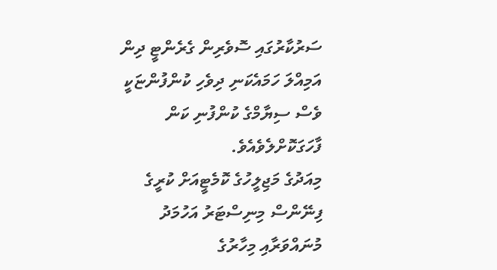ސަރުކާރުގައި ސޮވެރިން ގެރެންޓީ ދިން އަމިއްލަ ހަމައެކަނި ދިވެހި ކުންފުންޏަކީ ވެސް ސިޔާމްގެ ކުންފުނި ކަން ފާހަގަކޮށްލެވެއެވެ.
މިއަދުގެ މަޖިލީހުގެ ކޮމެޓީއަށް ކުރީގެ ފިނޭންސް މިނިސްޓަރު އަހުމަދު މުނައްވަރާއި މިހާރުގެ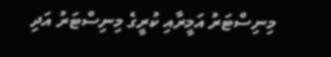މިނިސްޓަރު އަމީރާއި ކުރީގެ މިނިސްޓަރު އަދި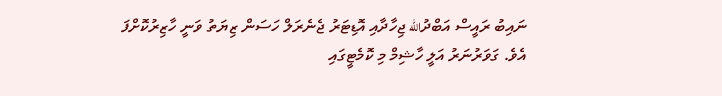ނައިބު ރައީސް އަބްދުالله ޖިހާދާއި އޮޑިޓަރު ޖެނެރަލް ހަސަން ޒިޔަތު ވަނީ ހާޒިރުކޮށްފަ އެވެ. ގަވަރުނަރު އަލީ ހާޝިމް މި ކޮމެޓީގައި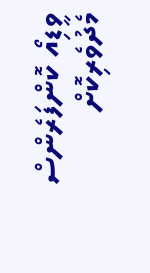ވީޑިއޯ ކޮންފަރެންސް މެދުވެރިކޮށް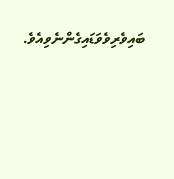ބައިވެރިވެވަޑައިގެންނެވިއެވެ.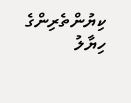ކިޔުންތެރިންގެ ހިޔާލު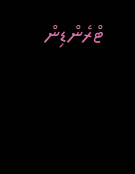ޓްރެންޑިން